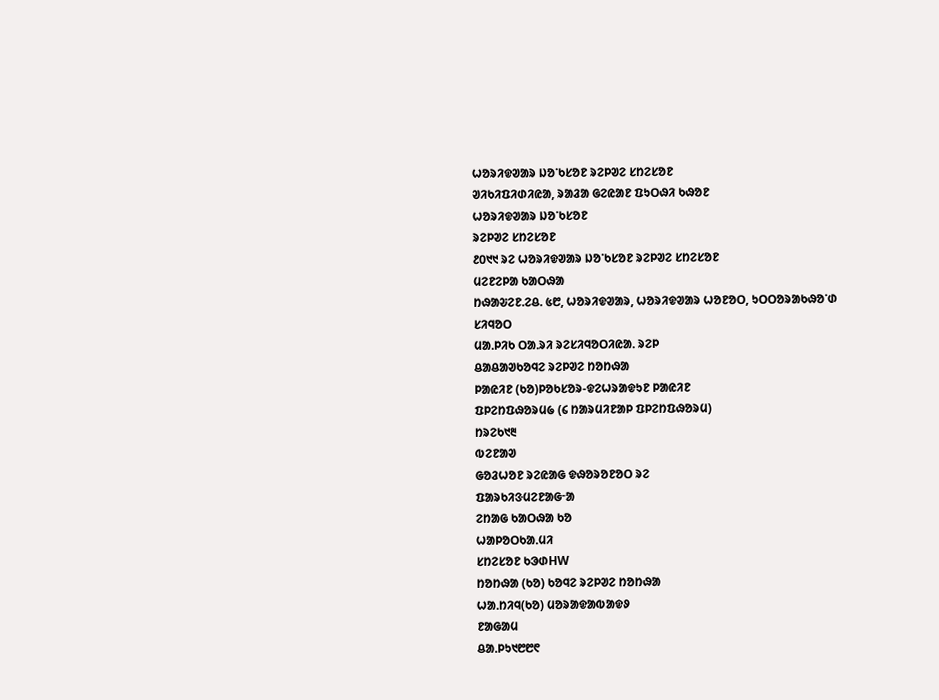ᱦᱚᱨᱤᱫᱣᱟᱨ ᱡᱚᱸᱠᱥᱚᱱ ᱨᱮᱞᱣᱮ ᱥᱴᱮᱥᱚᱱ
ᱣᱤᱠᱤᱯᱤᱰᱤᱭᱟ, ᱨᱟᱲᱟ ᱜᱮᱭᱟᱱ ᱯᱩᱛᱷᱤ ᱠᱷᱚᱱ
ᱦᱚᱨᱤᱫᱣᱟᱨ ᱡᱚᱸᱠᱥᱚᱱ
ᱨᱮᱞᱣᱮ ᱥᱴᱮᱥᱚᱱ
᱒᱐᱑᱑ ᱨᱮ ᱦᱚᱨᱤᱫᱣᱟᱨ ᱡᱚᱸᱠᱥᱚᱱ ᱨᱮᱞᱣᱮ ᱥᱴᱮᱥᱚᱱ
ᱢᱮᱱᱮᱞᱟ ᱠᱟᱛᱷᱟ
ᱴᱷᱟᱶᱮᱱ.ᱮᱪ. ᱕᱘, ᱦᱚᱨᱤᱫᱣᱟᱨ, ᱦᱚᱨᱤᱫᱣᱟᱨ ᱦᱚᱱᱚᱛ, ᱩᱛᱛᱚᱨᱟᱠᱷᱚᱸᱰ
ᱥᱤᱧᱚᱛ
ᱢᱟᱹᱞᱤᱠ ᱛᱟᱹᱨᱤ ᱨᱮᱥᱤᱧᱚᱛᱤᱭᱟᱹ ᱨᱮᱞ
ᱪᱟᱪᱟᱣᱠᱚᱧᱮ ᱨᱮᱞᱣᱮ ᱴᱚᱴᱷᱟ
ᱞᱟᱭᱤᱱ (ᱠᱚ)ᱞᱚᱠᱥᱚᱨ-ᱫᱮᱦᱨᱟᱫᱩᱱ ᱞᱟᱭᱤᱱ
ᱯᱞᱮᱴᱯᱷᱚᱨᱢ᱙ (᱔ ᱴᱟᱨᱢᱤᱱᱟᱞ ᱯᱞᱮᱴᱯᱷᱚᱨᱢ)
ᱴᱨᱮᱠ᱑᱓
ᱵᱮᱱᱟᱣ
ᱜᱚᱲᱦᱚᱱ ᱨᱮᱭᱟᱜ ᱫᱷᱚᱨᱚᱱᱚᱛ ᱨᱮ
ᱯᱟᱨᱠᱤᱝᱢᱮᱱᱟᱜᱼᱟ
ᱮᱴᱟᱜ ᱠᱟᱛᱷᱟ ᱠᱚ
ᱦᱟᱞᱚᱛᱠᱟᱹᱢᱤ
ᱥᱴᱮᱥᱚᱱ ᱠᱳᱰHW
ᱴᱚᱴᱷᱟ (ᱠᱚ) ᱠᱚᱧᱮ ᱨᱮᱞᱣᱮ ᱴᱚᱴᱷᱟ
ᱦᱟᱹᱴᱤᱧ(ᱠᱚ) ᱢᱚᱨᱟᱫᱟᱵᱟᱫᱽ
ᱱᱟᱜᱟᱢ
ᱪᱟᱹᱞᱩ᱑᱘᱘᱖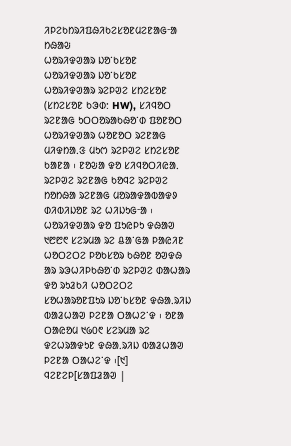ᱤᱞᱮᱠᱴᱨᱤᱯᱷᱤᱠᱮᱥᱚᱱᱢᱮᱱᱟᱜᱼᱟ
ᱴᱷᱟᱶ
ᱦᱚᱨᱤᱫᱣᱟᱨ ᱡᱚᱸᱠᱥᱚᱱ
ᱦᱚᱨᱤᱫᱣᱟᱨ ᱡᱚᱸᱠᱥᱚᱱ
ᱦᱚᱨᱤᱫᱣᱟᱨ ᱨᱮᱞᱣᱮ ᱥᱴᱮᱥᱚᱱ (ᱥᱴᱮᱥᱚᱱ ᱠᱳᱰ: HW), ᱥᱤᱧᱚᱛ ᱨᱮᱱᱟᱜ ᱩᱛᱛᱚᱨᱟᱠᱷᱚᱸᱰ ᱯᱚᱱᱚᱛ ᱦᱚᱨᱤᱫᱣᱟᱨ ᱦᱚᱱᱚᱛ ᱨᱮᱱᱟᱜ ᱢᱤᱫᱴᱟᱹᱝ ᱢᱩᱬ ᱨᱮᱞᱣᱮ ᱥᱴᱮᱥᱚᱱ ᱠᱟᱱᱟ ᱾ ᱱᱚᱶᱟ ᱫᱚ ᱥᱤᱧᱚᱛᱤᱭᱟᱹ ᱨᱮᱞᱣᱮ ᱨᱮᱱᱟᱜ ᱠᱚᱧᱮ ᱨᱮᱞᱣᱮ ᱴᱚᱴᱷᱟ ᱨᱮᱱᱟᱜ ᱢᱚᱨᱟᱫᱟᱵᱟᱫᱽ ᱰᱤᱵᱤᱡᱚᱱ ᱨᱮ ᱦᱤᱡᱩᱜᱼᱟ ᱾
ᱦᱚᱨᱤᱫᱣᱟᱨ ᱫᱚ ᱯᱩᱭᱞᱩ ᱫᱷᱟᱣ ᱑᱘᱘᱖ ᱥᱮᱨᱢᱟ ᱨᱮ ᱪᱟᱸᱜᱟ ᱞᱟᱭᱤᱱ ᱦᱚᱛᱮᱛᱮ ᱞᱚᱠᱥᱚᱨ ᱠᱷᱚᱱ ᱚᱣᱫᱷ ᱟᱨ ᱨᱳᱦᱤᱞᱠᱷᱚᱸᱰ ᱨᱮᱞᱣᱮ ᱰᱟᱦᱟᱨ ᱫᱚ ᱨᱩᱲᱠᱤ ᱦᱚᱛᱮᱛᱮ ᱥᱚᱦᱟᱨᱚᱱᱯᱩᱨ ᱡᱚᱸᱠᱥᱚᱱ ᱫᱷᱟᱹᱨᱤᱡ ᱵᱟᱲᱦᱟᱣ ᱞᱮᱱᱟ ᱛᱟᱦᱮᱸᱫ ᱾ ᱚᱱᱟ ᱛᱟᱭᱚᱢ ᱑᱙᱐᱖ ᱥᱮᱨᱢᱟ ᱨᱮ ᱫᱮᱦᱨᱟᱫᱩᱱ ᱫᱷᱟᱹᱨᱤᱡ ᱵᱟᱲᱦᱟᱣ ᱞᱮᱱᱟ ᱛᱟᱦᱮᱸᱫ ᱾[᱑]
ᱧᱮᱱᱮᱞ[ᱥᱟᱯᱲᱟᱣ |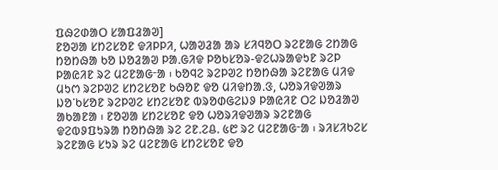ᱯᱷᱮᱰᱟᱛ ᱥᱟᱯᱲᱟᱣ]
ᱱᱚᱣᱟ ᱥᱴᱮᱥᱚᱱ ᱫᱤᱞᱞᱤ, ᱦᱟᱣᱲᱟ ᱟᱨ ᱥᱤᱧᱚᱛ ᱨᱮᱱᱟᱜ ᱮᱴᱟᱜ ᱴᱚᱴᱷᱟ ᱠᱚ ᱡᱚᱲᱟᱣ ᱞᱟᱹᱜᱤᱫ ᱞᱚᱠᱥᱚᱨ-ᱫᱮᱦᱨᱟᱫᱩᱱ ᱨᱮᱞ ᱞᱟᱭᱤᱱ ᱨᱮ ᱢᱮᱱᱟᱜᱼᱟ ᱾ ᱠᱚᱧᱮ ᱨᱮᱞᱣᱮ ᱴᱚᱴᱷᱟ ᱨᱮᱱᱟᱜ ᱢᱤᱫ ᱢᱩᱬ ᱨᱮᱞᱣᱮ ᱥᱴᱮᱥᱚᱱ ᱠᱷᱚᱱ ᱫᱚ ᱢᱤᱫᱴᱟᱹᱝ, ᱦᱚᱨᱤᱫᱣᱟᱨ ᱡᱚᱸᱠᱥᱚᱱ ᱨᱮᱞᱣᱮ ᱥᱴᱮᱥᱚᱱ ᱵᱨᱚᱰᱜᱮᱡᱽ ᱞᱟᱭᱤᱱ ᱛᱮ ᱡᱚᱲᱟᱣ ᱟᱠᱟᱱᱟ ᱾ ᱱᱚᱣᱟ ᱥᱴᱮᱥᱚᱱ ᱫᱚ ᱦᱚᱨᱤᱫᱣᱟᱨ ᱨᱮᱱᱟᱜ ᱫᱮᱵᱽᱯᱩᱨᱟ ᱴᱚᱴᱷᱟ ᱨᱮ ᱮᱱ.ᱮᱪ. ᱕᱘ ᱨᱮ ᱢᱮᱱᱟᱜᱼᱟ ᱾ ᱨᱤᱥᱤᱠᱮᱥ ᱨᱮᱱᱟᱜ ᱥᱩᱨ ᱨᱮ ᱢᱮᱱᱟᱜ ᱥᱴᱮᱥᱚᱱ ᱫᱚ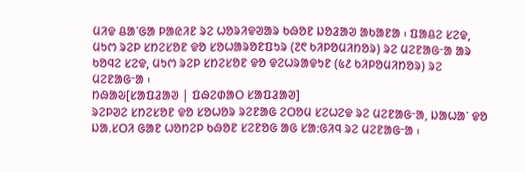ᱢᱤᱫ ᱪᱟᱸᱜᱟ ᱞᱟᱭᱤᱱ ᱨᱮ ᱦᱚᱨᱤᱫᱣᱟᱨ ᱠᱷᱚᱱ ᱡᱚᱲᱟᱣ ᱟᱠᱟᱱᱟ ᱾ ᱯᱟᱪᱮ ᱥᱮᱫ, ᱢᱩᱬ ᱨᱮᱞ ᱥᱴᱮᱥᱚᱱ ᱫᱚ ᱥᱚᱦᱟᱨᱚᱱᱯᱩᱨ (᱗᱖ ᱠᱤᱞᱚᱢᱤᱴᱚᱨ) ᱨᱮ ᱢᱮᱱᱟᱜᱼᱟ ᱟᱨ ᱠᱚᱧᱮ ᱥᱮᱫ, ᱢᱩᱬ ᱨᱮᱞ ᱥᱴᱮᱥᱚᱱ ᱫᱚ ᱫᱮᱦᱨᱟᱫᱩᱱ (᱕᱒ ᱠᱤᱞᱚᱢᱤᱴᱚᱨ) ᱨᱮ ᱢᱮᱱᱟᱜᱼᱟ ᱾
ᱴᱷᱟᱶ[ᱥᱟᱯᱲᱟᱣ | ᱯᱷᱮᱰᱟᱛ ᱥᱟᱯᱲᱟᱣ]
ᱨᱮᱞᱣᱮ ᱥᱴᱮᱥᱚᱱ ᱫᱚ ᱥᱚᱦᱚᱨ ᱨᱮᱱᱟᱜ ᱮᱛᱚᱢ ᱥᱮᱦᱮᱫ ᱨᱮ ᱢᱮᱱᱟᱜᱼᱟ, ᱡᱟᱦᱟᱸ ᱫᱚ ᱡᱟᱹᱥᱛᱤ ᱜᱟᱱ ᱦᱚᱴᱮᱞ ᱠᱷᱚᱱ ᱥᱮᱱᱚᱜ ᱟᱜ ᱥᱟᱺᱜᱤᱧ ᱨᱮ ᱢᱮᱱᱟᱜᱼᱟ ᱾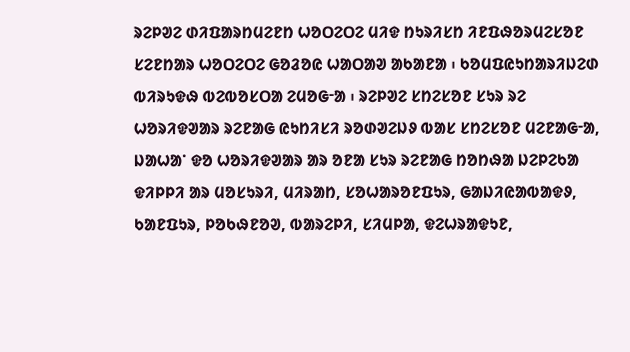ᱨᱮᱞᱣᱮ ᱰᱤᱯᱟᱨᱴᱢᱮᱱᱴ ᱦᱚᱛᱮᱛᱮ ᱢᱤᱫ ᱴᱩᱨᱤᱥᱴ ᱤᱱᱯᱷᱚᱨᱢᱮᱥᱚᱱ ᱥᱮᱱᱴᱟᱨ ᱦᱚᱛᱮᱛᱮ ᱜᱚᱲᱚᱭ ᱦᱟᱛᱟᱣ ᱟᱠᱟᱱᱟ ᱾ ᱠᱚᱢᱯᱭᱩᱴᱟᱨᱤᱡᱮᱰ ᱵᱤᱨᱩᱫᱷ ᱵᱮᱵᱚᱥᱛᱟ ᱮᱢᱚᱜᱼᱟ ᱾ ᱨᱮᱞᱣᱮ ᱥᱴᱮᱥᱚᱱ ᱥᱩᱨ ᱨᱮ ᱦᱚᱨᱤᱫᱣᱟᱨ ᱨᱮᱱᱟᱜ ᱭᱩᱴᱤᱥᱤ ᱨᱚᱰᱣᱮᱡᱽ ᱵᱟᱥ ᱥᱴᱮᱥᱚᱱ ᱢᱮᱱᱟᱜᱼᱟ, ᱡᱟᱦᱟᱸ ᱫᱚ ᱦᱚᱨᱤᱫᱣᱟᱨ ᱟᱨ ᱚᱱᱟ ᱥᱩᱨ ᱨᱮᱱᱟᱜ ᱴᱚᱴᱷᱟ ᱡᱮᱞᱮᱠᱟ ᱫᱤᱞᱞᱤ ᱟᱨ ᱢᱚᱥᱩᱨᱤ, ᱢᱤᱨᱟᱴ, ᱥᱚᱦᱟᱨᱚᱱᱯᱩᱨ, ᱜᱟᱡᱤᱭᱟᱵᱟᱫᱽ, ᱠᱟᱱᱯᱩᱨ, ᱞᱚᱠᱷᱱᱚᱣ, ᱵᱟᱨᱮᱞᱤ, ᱥᱤᱢᱞᱟ, ᱫᱮᱦᱨᱟᱫᱩᱱ,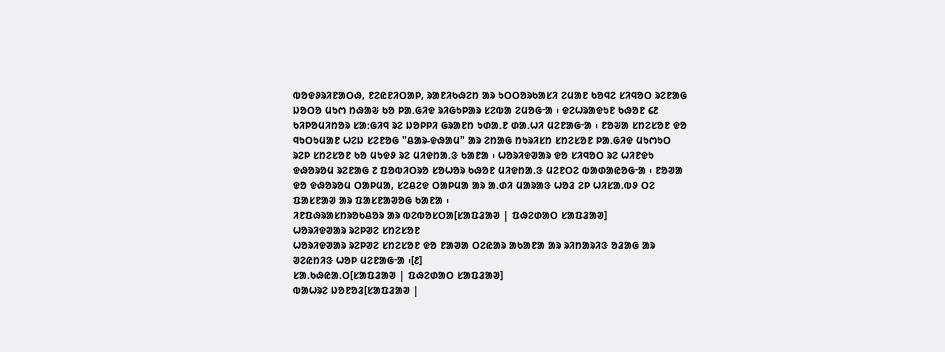ᱵᱚᱫᱽᱨᱤᱱᱟᱛᱷ, ᱱᱮᱭᱱᱤᱛᱟᱞ, ᱨᱟᱱᱤᱠᱷᱮᱴ ᱟᱨ ᱩᱛᱛᱚᱨᱠᱟᱥᱤ ᱮᱢᱟᱱ ᱠᱚᱧᱮ ᱥᱤᱧᱚᱛ ᱨᱮᱱᱟᱜ ᱡᱚᱛᱚ ᱢᱩᱬ ᱴᱷᱟᱶ ᱠᱚ ᱞᱟᱹᱜᱤᱫ ᱨᱤᱜᱩᱞᱟᱨ ᱥᱮᱵᱟ ᱮᱢᱚᱜᱼᱟ ᱾ ᱫᱮᱦᱨᱟᱫᱩᱱ ᱠᱷᱚᱱ ᱔᱒ ᱠᱤᱞᱚᱢᱤᱴᱚᱨ ᱥᱟᱺᱜᱤᱧ ᱨᱮ ᱡᱚᱞᱞᱤ ᱜᱨᱟᱱᱴ ᱩᱰᱟᱹᱱ ᱰᱟᱹᱦᱤ ᱢᱮᱱᱟᱜᱼᱟ ᱾ ᱱᱚᱶᱟ ᱥᱴᱮᱥᱚᱱ ᱫᱚ ᱧᱩᱛᱩᱢᱟᱱ ᱦᱮᱡ ᱥᱮᱱᱚᱜ "ᱪᱟᱨ-ᱫᱷᱟᱢ" ᱟᱨ ᱮᱴᱟᱜ ᱴᱩᱨᱤᱥᱴ ᱥᱴᱮᱥᱚᱱ ᱞᱟᱹᱜᱤᱫ ᱢᱩᱬᱩᱛ ᱨᱮᱞ ᱥᱴᱮᱥᱚᱱ ᱠᱚ ᱢᱩᱫᱽ ᱨᱮ ᱢᱤᱫᱴᱟᱹᱝ ᱠᱟᱱᱟ ᱾ ᱦᱚᱨᱤᱫᱣᱟᱨ ᱫᱚ ᱥᱤᱧᱚᱛ ᱨᱮ ᱦᱤᱱᱫᱩ ᱫᱷᱚᱨᱚᱢ ᱨᱮᱱᱟᱜ ᱗ ᱯᱚᱵᱤᱛᱨᱚ ᱥᱚᱦᱚᱨ ᱠᱷᱚᱱ ᱢᱤᱫᱴᱟᱹᱝ ᱢᱮᱱᱛᱮ ᱵᱟᱰᱟᱭᱚᱜᱼᱟ ᱾ ᱱᱚᱣᱟ ᱫᱚ ᱫᱷᱚᱨᱚᱢ ᱛᱟᱞᱢᱟ, ᱥᱮᱪᱮᱫ ᱛᱟᱞᱢᱟ ᱟᱨ ᱟᱹᱰᱤ ᱢᱟᱨᱟᱝ ᱦᱚᱲ ᱮᱞ ᱦᱤᱥᱟᱹᱵᱽ ᱛᱮ ᱯᱟᱥᱱᱟᱣ ᱟᱨ ᱯᱟᱥᱱᱟᱣᱚᱜ ᱠᱟᱱᱟ ᱾
ᱤᱱᱯᱷᱨᱟᱥᱴᱨᱚᱠᱪᱚᱨ ᱟᱨ ᱵᱮᱵᱚᱥᱛᱟ[ᱥᱟᱯᱲᱟᱣ | ᱯᱷᱮᱰᱟᱛ ᱥᱟᱯᱲᱟᱣ]
ᱦᱚᱨᱤᱫᱣᱟᱨ ᱨᱮᱞᱣᱮ ᱥᱴᱮᱥᱚᱱ
ᱦᱚᱨᱤᱫᱣᱟᱨ ᱨᱮᱞᱣᱮ ᱥᱴᱮᱥᱚᱱ ᱫᱚ ᱱᱟᱣᱟ ᱛᱮᱭᱟᱨ ᱟᱠᱟᱱᱟ ᱟᱨ ᱨᱤᱴᱟᱨᱤᱝ ᱚᱲᱟᱜ ᱟᱨ ᱣᱮᱭᱴᱤᱝ ᱦᱚᱞ ᱢᱮᱱᱟᱜᱼᱟ ᱾[᱒]
ᱥᱟᱹᱠᱷᱭᱟᱹᱛ[ᱥᱟᱯᱲᱟᱣ | ᱯᱷᱮᱰᱟᱛ ᱥᱟᱯᱲᱟᱣ]
ᱵᱟᱦᱨᱮ ᱡᱚᱱᱚᱲ[ᱥᱟᱯᱲᱟᱣ |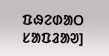ᱯᱷᱮᱰᱟᱛ ᱥᱟᱯᱲᱟᱣ]